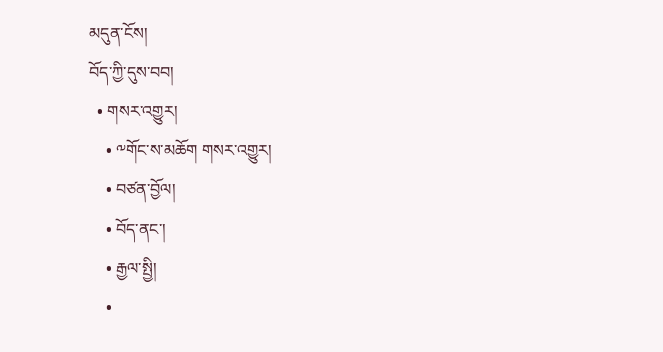མདུན་ངོས།
བོད་ཀྱི་དུས་བབ།
  • གསར་འགྱུར།
    • ༸གོང་ས་མཆོག གསར་འགྱུར།
    • བཙན་བྱོལ།
    • བོད་ནང་།
    • རྒྱལ་སྤྱི།
    •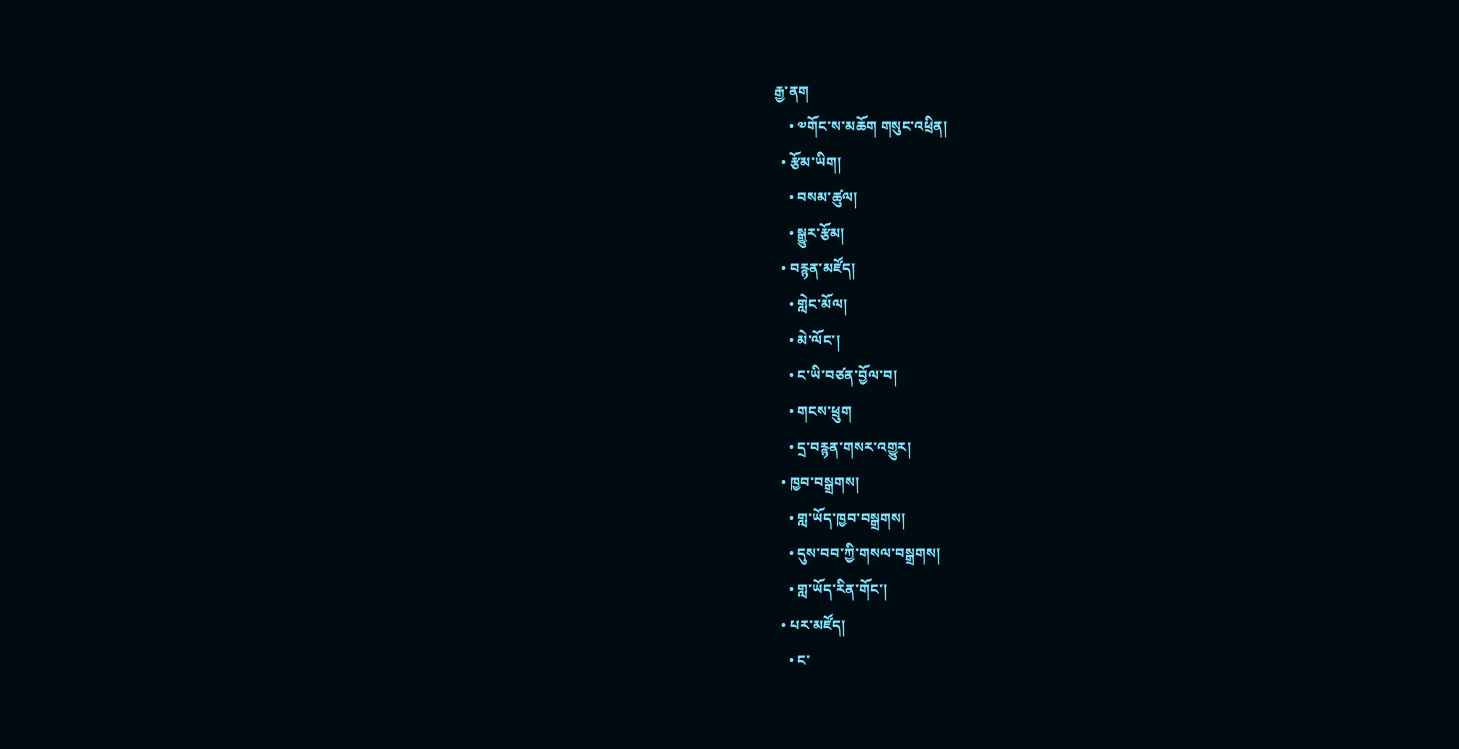རྒྱ་ནག
    • ༧གོང་ས་མཆོག གསུང་འཕྲིན།
  • རྩོམ་ཡིག།
    • བསམ་ཚུལ།
    • སྒྱུར་རྩོམ།
  • བརྙན་མཛོད།
    • གླེང་མོལ།
    • མེ་ལོང་།
    • ང་ཡི་བཙན་བྱོལ་བ།
    • གངས་ཕྲུག
    • དྲ་བརྙན་གསར་འགྱུར།
  • ཁྱབ་བསྒྲགས།
    • གླ་ཡོད་ཁྱབ་བསྒྲགས།
    • དུས་བབ་ཀྱི་གསལ་བསྒྲགས།
    • གླ་ཡོད་རིན་གོང་།
  • པར་མཛོད།
    • ང་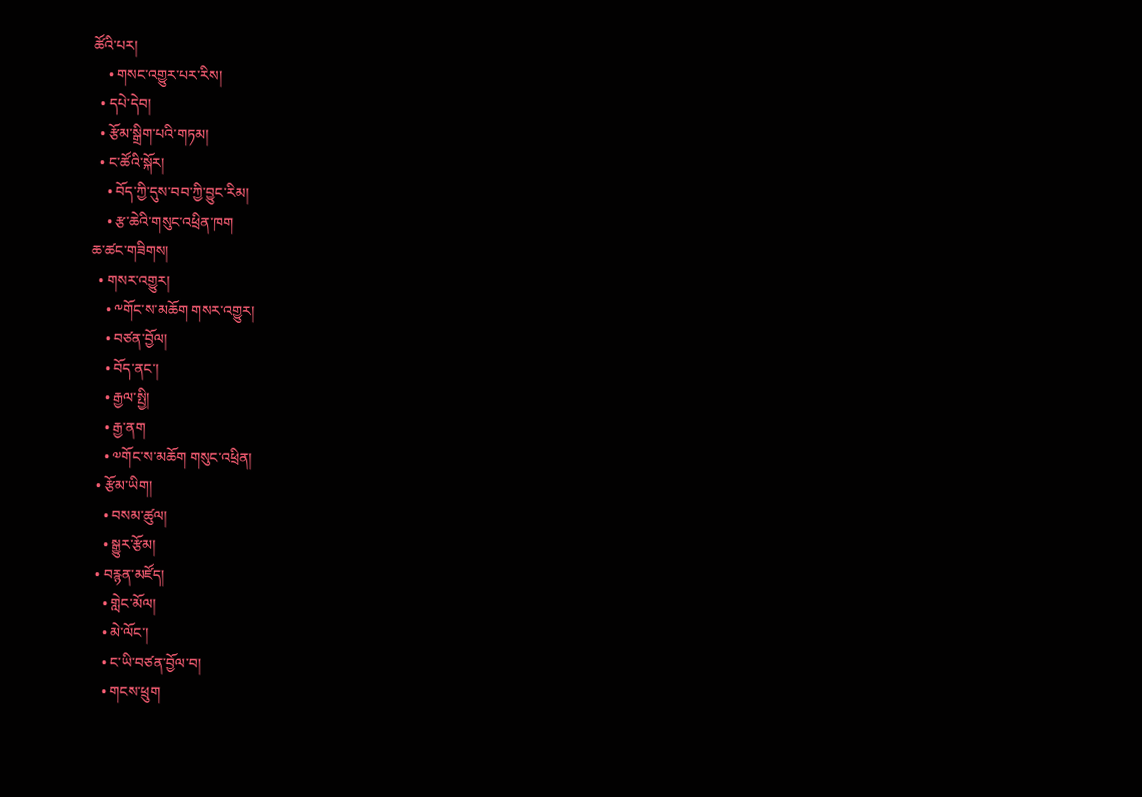ཚོའི་པར།
    • གསང་འགྱུར་པར་རིས།
  • དཔེ་དེབ།
  • རྩོམ་སྒྲིག་པའི་གཏམ།
  • ང་ཚོའི་སྐོར།
    • བོད་ཀྱི་དུས་བབ་ཀྱི་བྱུང་རིམ།
    • རྩ་ཆེའི་གསུང་འཕྲིན་ཁག
ཆ་ཚང་གཟིགས།
  • གསར་འགྱུར།
    • ༸གོང་ས་མཆོག གསར་འགྱུར།
    • བཙན་བྱོལ།
    • བོད་ནང་།
    • རྒྱལ་སྤྱི།
    • རྒྱ་ནག
    • ༧གོང་ས་མཆོག གསུང་འཕྲིན།
  • རྩོམ་ཡིག།
    • བསམ་ཚུལ།
    • སྒྱུར་རྩོམ།
  • བརྙན་མཛོད།
    • གླེང་མོལ།
    • མེ་ལོང་།
    • ང་ཡི་བཙན་བྱོལ་བ།
    • གངས་ཕྲུག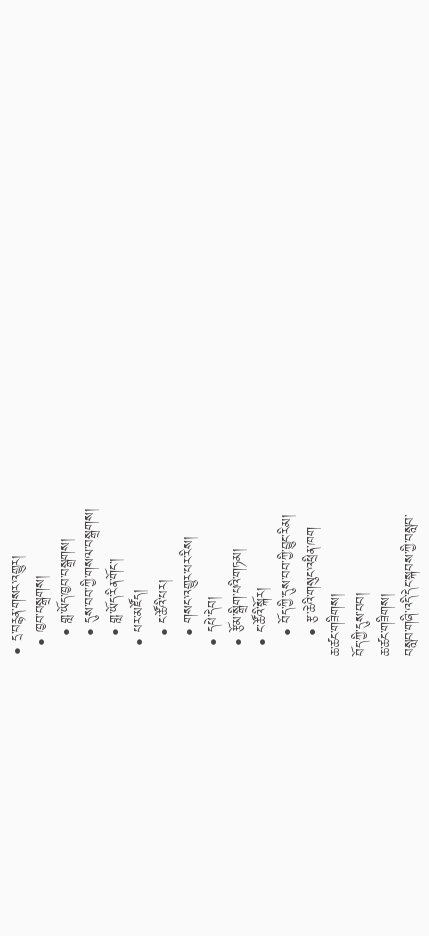• དྲ་བརྙན་གསར་འགྱུར།
  • ཁྱབ་བསྒྲགས།
    • གླ་ཡོད་ཁྱབ་བསྒྲགས།
    • དུས་བབ་ཀྱི་གསལ་བསྒྲགས།
    • གླ་ཡོད་རིན་གོང་།
  • པར་མཛོད།
    • ང་ཚོའི་པར།
    • གསང་འགྱུར་པར་རིས།
  • དཔེ་དེབ།
  • རྩོམ་སྒྲིག་པའི་གཏམ།
  • ང་ཚོའི་སྐོར།
    • བོད་ཀྱི་དུས་བབ་ཀྱི་བྱུང་རིམ།
    • རྩ་ཆེའི་གསུང་འཕྲིན་ཁག
ཆ་ཚང་གཟིགས།
བོད་ཀྱི་དུས་བབ།
ཆ་ཚང་གཟིགས།
བསླབ་གཞི་འདི་དེང་སྐབས་ཀྱི་བསླབ་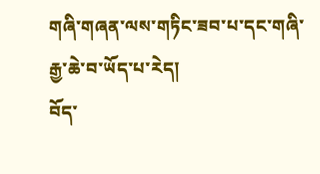གཞི་གཞན་ལས་གཏིང་ཟབ་པ་དང་གཞི་རྒྱ་ཆེ་བ་ཡོད་པ་རེད།
བོད་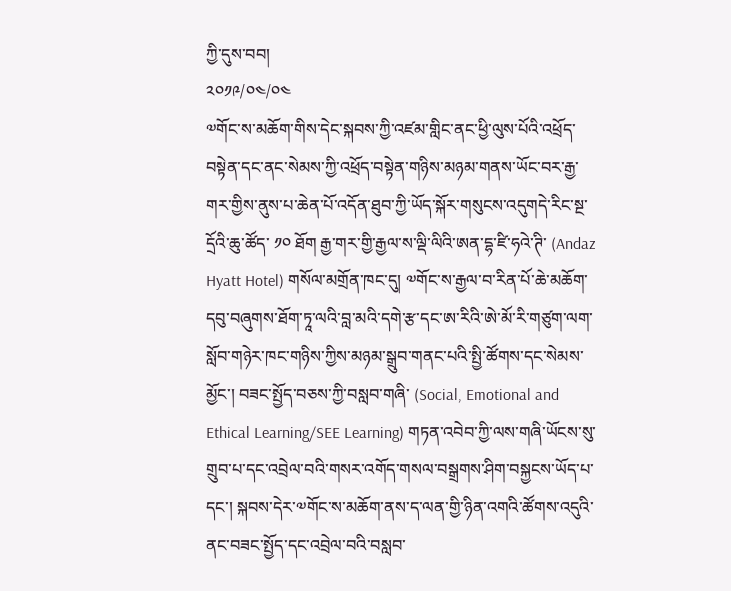ཀྱི་དུས་བབ།
༢༠༡༩/༠༤/༠༤
༧གོང་ས་མཆོག་གིས་དེང་སྐབས་ཀྱི་འཛམ་གླིང་ནང་ཕྱི་ལུས་པོའི་འཕྲོད་བསྟེན་དང་ནང་སེམས་ཀྱི་འཕྲོད་བསྟེན་གཉིས་མཉམ་གནས་ཡོང་བར་རྒྱ་གར་གྱིས་ནུས་པ་ཆེན་པོ་འདོན་ཐུབ་ཀྱི་ཡོད་སྐོར་གསུངས་འདུགདེ་རིང་སྔ་དྲོའི་ཆུ་ཚོད་ ༡༠ ཐོག རྒྱ་གར་གྱི་རྒྱལ་ས་ལྡི་ལིའི་ཨན་དྷ་ཛི་ཧའེ་ཊི་ (Andaz Hyatt Hotel) གསོལ་མགྲོན་ཁང་དུ། ༧གོང་ས་རྒྱལ་བ་རིན་པོ་ཆེ་མཆོག་དབུ་བཞུགས་ཐོག་ཏཱ་ལའི་བླ་མའི་དགེ་རྩ་དང་ཨ་རིའི་ཨེ་མོ་རི་གཙུག་ལག་སློབ་གཉེར་ཁང་གཉིས་ཀྱིས་མཉམ་སྒྲུབ་གནང་པའི་སྤྱི་ཚོགས་དང་སེམས་མྱོང་། བཟང་སྤྱོད་བཅས་ཀྱི་བསླབ་གཞི་ (Social, Emotional and Ethical Learning/SEE Learning) གཏན་འབེབ་ཀྱི་ལས་གཞི་ཡོངས་སུ་གྲུབ་པ་དང་འབྲེལ་བའི་གསར་འགོད་གསལ་བསྒྲགས་ཤིག་བསྐྱངས་ཡོད་པ་དང་། སྐབས་དེར་༧གོང་ས་མཆོག་ནས་ད་ལན་གྱི་ཉིན་འགའི་ཚོགས་འདུའི་ནང་བཟང་སྤྱོད་དང་འབྲེལ་བའི་བསླབ་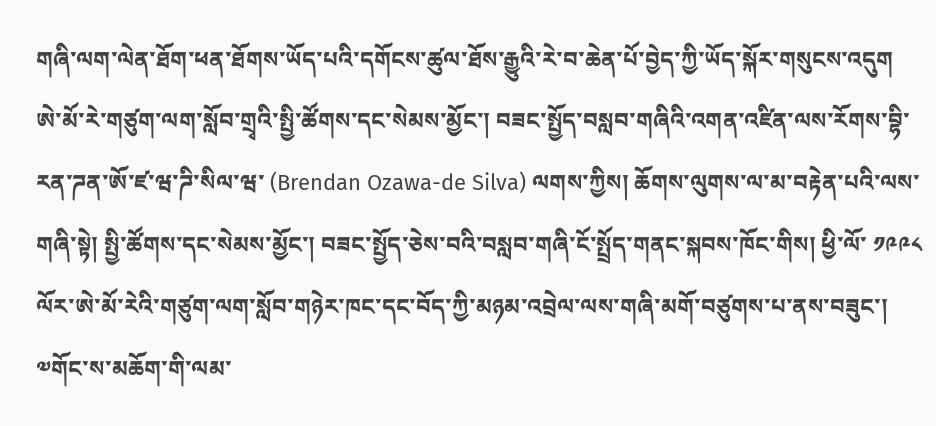གཞི་ལག་ལེན་ཐོག་ཕན་ཐོགས་ཡོད་པའི་དགོངས་ཚུལ་ཐོས་རྒྱུའི་རེ་བ་ཆེན་པོ་བྱེད་ཀྱི་ཡོད་སྐོར་གསུངས་འདུག
ཨེ་མོ་རེ་གཙུག་ལག་སློབ་གྲྭའི་སྤྱི་ཚོགས་དང་སེམས་མྱོང་། བཟང་སྤྱོད་བསླབ་གཞིའི་འགན་འཛིན་ལས་རོགས་བྷི་རན་ཌན་ཨོ་ཛ་ཝ་ཌི་སིལ་ཝ་ (Brendan Ozawa-de Silva) ལགས་ཀྱིས། ཆོགས་ལུགས་ལ་མ་བརྟེན་པའི་ལས་གཞི་སྟེ། སྤྱི་ཚོགས་དང་སེམས་མྱོང་། བཟང་སྤྱོད་ཅེས་བའི་བསླབ་གཞི་ངོ་སྤྲོད་གནང་སྐབས་ཁོང་གིས། ཕྱི་ལོ་ ༡༩༩༨ ལོར་ཨེ་མོ་རེའི་གཙུག་ལག་སློབ་གཉེར་ཁང་དང་བོད་ཀྱི་མཉམ་འབྲེལ་ལས་གཞི་མགོ་བཙུགས་པ་ནས་བཟུང་། ༧གོང་ས་མཆོག་གི་ལམ་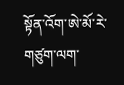སྟོན་འོག་ཨེ་མོ་རེ་གཙུག་ལག་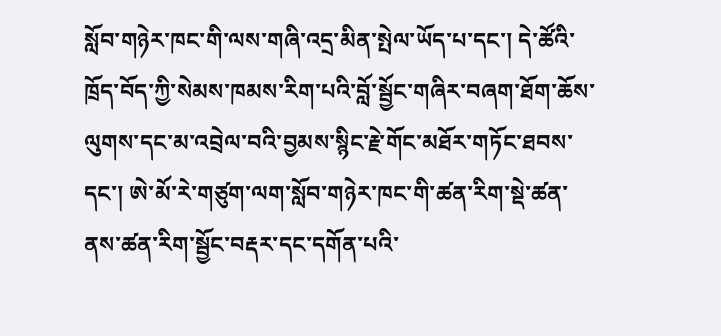སློབ་གཉེར་ཁང་གི་ལས་གཞི་འདྲ་མིན་སྤེལ་ཡོད་པ་དང་། དེ་ཚོའི་ཁྲོད་བོད་ཀྱི་སེམས་ཁམས་རིག་པའི་བློ་སྦྱོང་གཞིར་བཞག་ཐོག་ཆོས་ལུགས་དང་མ་འབྲེལ་བའི་བྱམས་སྙིང་རྗེ་གོང་མཐོར་གཏོང་ཐབས་དང་། ཨེ་མོ་རེ་གཙུག་ལག་སློབ་གཉེར་ཁང་གི་ཚན་རིག་སྡེ་ཚན་ནས་ཚན་རིག་སྦྱོང་བརྡར་དང་དགོན་པའི་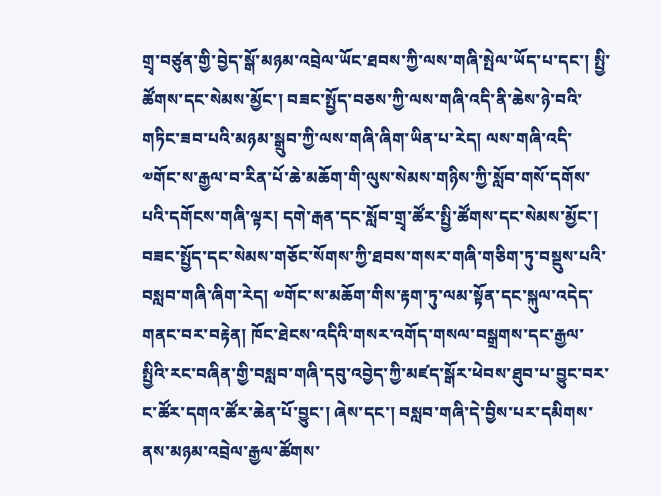གྲྭ་བཙུན་གྱི་བྱེད་སྒོ་མཉམ་འབྲེལ་ཡོང་ཐབས་ཀྱི་ལས་གཞི་སྤེལ་ཡོད་པ་དང་། སྤྱི་ཚོགས་དང་སེམས་མྱོང་། བཟང་སྤྱོད་བཅས་ཀྱི་ལས་གཞི་འདི་ནི་ཆེས་ཉེ་བའི་གཏིང་ཟབ་པའི་མཉམ་སྒྲུབ་ཀྱི་ལས་གཞི་ཞིག་ཡིན་པ་རེད། ལས་གཞི་འདི་༧གོང་ས་རྒྱལ་བ་རིན་པོ་ཆེ་མཆོག་གི་ལུས་སེམས་གཉིས་ཀྱི་སློབ་གསོ་དགོས་པའི་དགོངས་གཞི་ལྟར། དགེ་རྒན་དང་སློབ་གྲྭ་ཚོར་སྤྱི་ཚོགས་དང་སེམས་མྱོང་། བཟང་སྤྱོད་དང་སེམས་གཅོང་སོགས་ཀྱི་ཐབས་གསར་གཞི་གཅིག་ཏུ་བསྡུས་པའི་བསླབ་གཞི་ཞིག་རེད། ༧གོང་ས་མཆོག་གིས་རྟག་ཏུ་ལམ་སྟོན་དང་སྐུལ་འདེད་གནང་བར་བརྟེན། ཁོང་ཐེངས་འདིའི་གསར་འགོད་གསལ་བསྒྲགས་དང་རྒྱལ་སྤྱིའི་རང་བཞིན་གྱི་བསླབ་གཞི་དབུ་འབྱེད་ཀྱི་མཛད་སྒོར་ཕེབས་ཐུབ་པ་བྱུང་བར་ང་ཚོར་དགའ་ཚོར་ཆེན་པོ་བྱུང་། ཞེས་དང་། བསླབ་གཞི་དེ་བྱིས་པར་དམིགས་ནས་མཉམ་འབྲེལ་རྒྱལ་ཚོགས་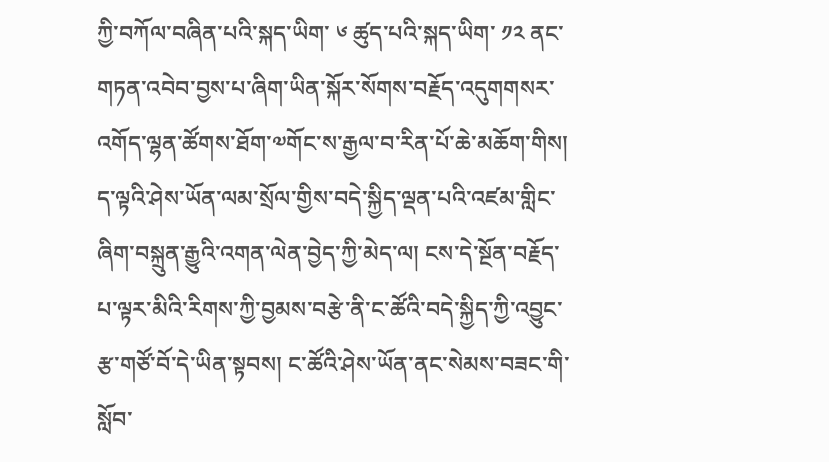ཀྱི་བཀོལ་བཞིན་པའི་སྐད་ཡིག་ ༦ ཚུད་པའི་སྐད་ཡིག་ ༡༢ ནང་གཏན་འབེབ་བྱས་པ་ཞིག་ཡིན་སྐོར་སོགས་བརྗོད་འདུགགསར་འགོད་ལྷན་ཚོགས་ཐོག་༧གོང་ས་རྒྱལ་བ་རིན་པོ་ཆེ་མཆོག་གིས། ད་ལྟའི་ཤེས་ཡོན་ལམ་སྲོལ་གྱིས་བདེ་སྐྱིད་ལྡན་པའི་འཛམ་གླིང་ཞིག་བསྐྲུན་རྒྱུའི་འགན་ལེན་བྱེད་ཀྱི་མེད་ལ། ངས་དེ་སྔོན་བརྗོད་པ་ལྟར་མིའི་རིགས་ཀྱི་བྱམས་བརྩེ་ནི་ང་ཚོའི་བདེ་སྐྱིད་ཀྱི་འབྱུང་རྩ་གཙོ་བོ་དེ་ཡིན་སྟབས། ང་ཚོའི་ཤེས་ཡོན་ནང་སེམས་བཟང་གི་སློབ་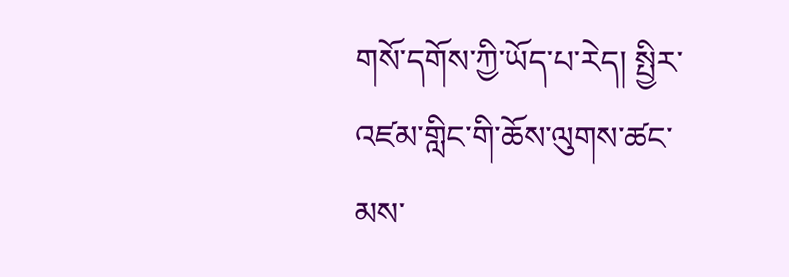གསོ་དགོས་ཀྱི་ཡོད་པ་རེད། སྤྱིར་འཛམ་གླིང་གི་ཆོས་ལུགས་ཚང་མས་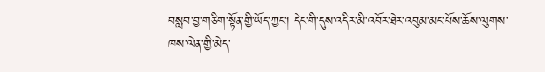བསླབ་བྱ་གཅིག་སྟོན་གྱི་ཡོད་ཀྱང་། དེང་གི་དུས་འདིར་མི་འབོར་ཐེར་འབུམ་མང་པོས་ཆོས་ལུགས་ཁས་ལེན་གྱི་མེད་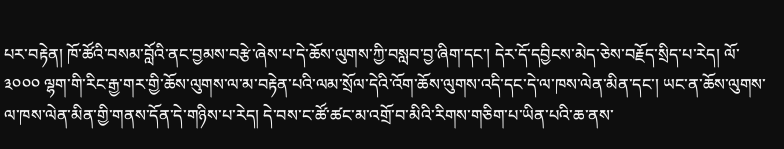པར་བརྟེན། ཁོ་ཚོའི་བསམ་བློའི་ནང་བྱམས་བརྩེ་ཞེས་པ་དེ་ཆོས་ལུགས་ཀྱི་བསླབ་བྱ་ཞིག་དང་། དེར་དོ་དབྱིངས་མེད་ཅེས་བརྗོད་སྲིད་པ་རེད། ལོ་ ༣༠༠༠ ལྷག་གི་རིང་རྒྱ་གར་གྱི་ཆོས་ལུགས་ལ་མ་བརྟེན་པའི་ལམ་སྲོལ་དེའི་འོག་ཆོས་ལུགས་འདི་དང་དེ་ལ་ཁས་ལེན་མིན་དང་། ཡང་ན་ཆོས་ལུགས་ལ་ཁས་ལེན་མིན་གྱི་གནས་དོན་དེ་གཉིས་པ་རེད། དེ་བས་ང་ཚོ་ཚང་མ་འགྲོ་བ་མིའི་རིགས་གཅིག་པ་ཡིན་པའི་ཆ་ནས་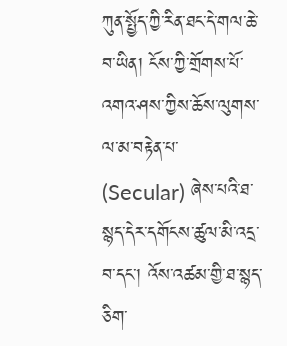ཀུན་སྤྱོད་ཀྱི་རིན་ཐང་དེ་གལ་ཆེ་བ་ཡིན། ངོས་ཀྱི་གྲོགས་པོ་འགའ་ཤས་ཀྱིས་ཆོས་ལུགས་ལ་མ་བརྟེན་པ་ (Secular) ཞེས་པའི་ཐ་སྙད་དེར་དགོངས་ཚུལ་མི་འདྲ་བ་དང་། འོས་འཚམ་གྱི་ཐ་སྙད་ཅིག་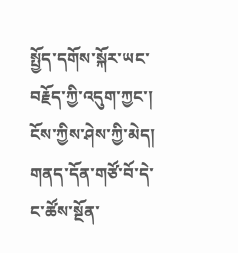སྤྱོད་དགོས་སྐོར་ཡང་བརྗོད་ཀྱི་འདུག་ཀྱང་། ངོས་ཀྱིས་ཤེས་ཀྱི་མེད། གནད་དོན་གཙོ་བོ་དེ་ང་ཚོས་སྔོན་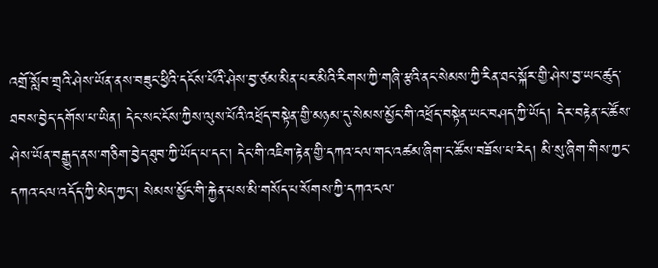འགྲོ་སློབ་གྲྭའི་ཤེས་ཡོན་ནས་བཟུང་ཕྱིའི་དངོས་པོའི་ཤེས་བྱ་ཙམ་མིན་པར་མིའི་རིགས་ཀྱི་གཞི་རྩའི་ནང་སེམས་ཀྱི་རིན་ཐང་སྐོར་གྱི་ཤེས་བྱ་ཡང་ཚུད་ཐབས་བྱེད་དགོས་པ་ཡིན། དེང་སང་ངོས་ཀྱིས་ལུས་པོའི་འཕྲོད་བསྟེན་གྱི་མཉམ་དུ་སེམས་མྱོང་གི་འཕྲོད་བསྟེན་ཡང་བཤད་ཀྱི་ཡོད། དེར་བརྟེན་ང་ཚོས་ཤེས་ཡོན་བརྒྱུད་ནས་གཅིག་བྱེད་ཐུབ་ཀྱི་ཡོད་པ་དང་། དེང་གི་འཇིག་རྟེན་གྱི་དཀའ་ངལ་གང་འཚམ་ཞིག་ང་ཚོས་བཟོས་པ་རེད། མི་སུ་ཞིག་གིས་ཀྱང་དཀའ་ངལ་འདོད་ཀྱི་མེད་ཀྱང་། སེམས་མྱོང་གི་རྐྱེན་པས་མི་གསོད་པ་སོགས་ཀྱི་དཀའ་ངལ་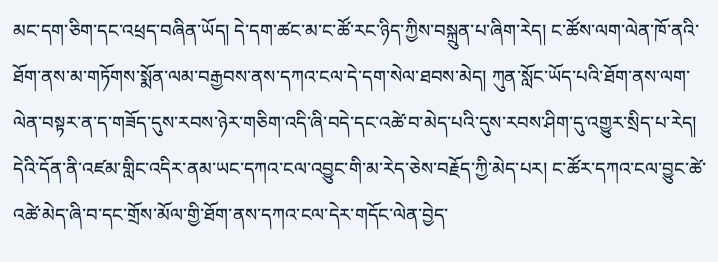མང་དག་ཅིག་དང་འཕྲད་བཞིན་ཡོད། དེ་དག་ཚང་མ་ང་ཚོ་རང་ཉིད་ཀྱིས་བསྐྲུན་པ་ཞིག་རེད། ང་ཚོས་ལག་ལེན་ཁོ་ནའི་ཐོག་ནས་མ་གཏོགས་སྨོན་ལམ་བརྒྱབས་ནས་དཀའ་ངལ་དེ་དག་སེལ་ཐབས་མེད། ཀུན་སློང་ཡོད་པའི་ཐོག་ནས་ལག་ལེན་བསྟར་ན་ད་གཟོད་དུས་རབས་ཉེར་གཅིག་འདི་ཞི་བདེ་དང་འཚེ་བ་མེད་པའི་དུས་རབས་ཤིག་དུ་འགྱུར་སྲིད་པ་རེད། དེའི་དོན་ནི་འཛམ་གླིང་འདིར་ནམ་ཡང་དཀའ་ངལ་འབྱུང་གི་མ་རེད་ཅེས་བརྗོད་ཀྱི་མེད་པར། ང་ཚོར་དཀའ་ངལ་བྱུང་ཚེ་འཚེ་མེད་ཞི་བ་དང་གྲོས་མོལ་གྱི་ཐོག་ནས་དཀའ་ངལ་དེར་གདོང་ལེན་བྱེད་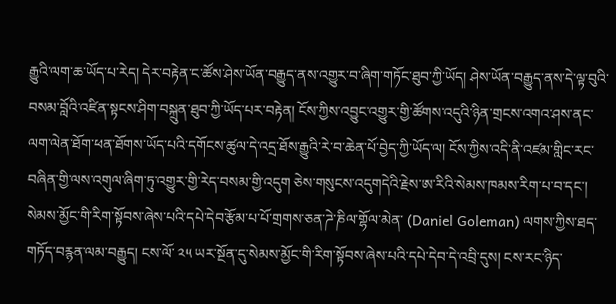རྒྱུའི་ལག་ཆ་ཡོད་པ་རེད། དེར་བརྟེན་ང་ཚོས་ཤེས་ཡོན་བརྒྱུད་ནས་འགྱུར་བ་ཞིག་གཏོང་ཐུབ་ཀྱི་ཡོད། ཤེས་ཡོན་བརྒྱུད་ནས་དེ་ལྟ་བུའི་བསམ་བློའི་འཛིན་སྟངས་ཤིག་བསྐྲུན་ཐུབ་ཀྱི་ཡོད་པར་བརྟེན། ངོས་ཀྱིས་འབྱུང་འགྱུར་གྱི་ཚོགས་འདུའི་ཉིན་གྲངས་འགའ་ཤས་ནང་ལག་ལེན་ཐོག་ཕན་ཐོགས་ཡོད་པའི་དགོངས་ཚུལ་དེ་འདྲ་ཐོས་རྒྱུའི་རེ་བ་ཆེན་པོ་བྱེད་ཀྱི་ཡོད་ལ། ངོས་ཀྱིས་འདི་ནི་འཛམ་གླིང་རང་བཞིན་གྱི་ལས་འགུལ་ཞིག་ཏུ་འགྱུར་གྱི་རེད་བསམ་གྱི་འདུག ཅེས་གསུངས་འདུགདེའི་རྗེས་ཨ་རིའི་སེམས་ཁམས་རིག་པ་བ་དང་། སེམས་མྱོང་གི་རིག་སྟོབས་ཞེས་པའི་དཔེ་དེབ་རྩོམ་པ་པོ་གྲགས་ཅན་ཌེ་ཎིལ་གྷོལ་མེན་ (Daniel Goleman) ལགས་ཀྱིས་ཐད་གཏོད་བརྙན་ལམ་བརྒྱུད། ངས་ལོ་ ༢༥ ཡར་སྔོན་དུ་སེམས་མྱོང་གི་རིག་སྟོབས་ཞེས་པའི་དཔེ་དེབ་དེ་འབྲི་དུས། ངས་རང་ཉིད་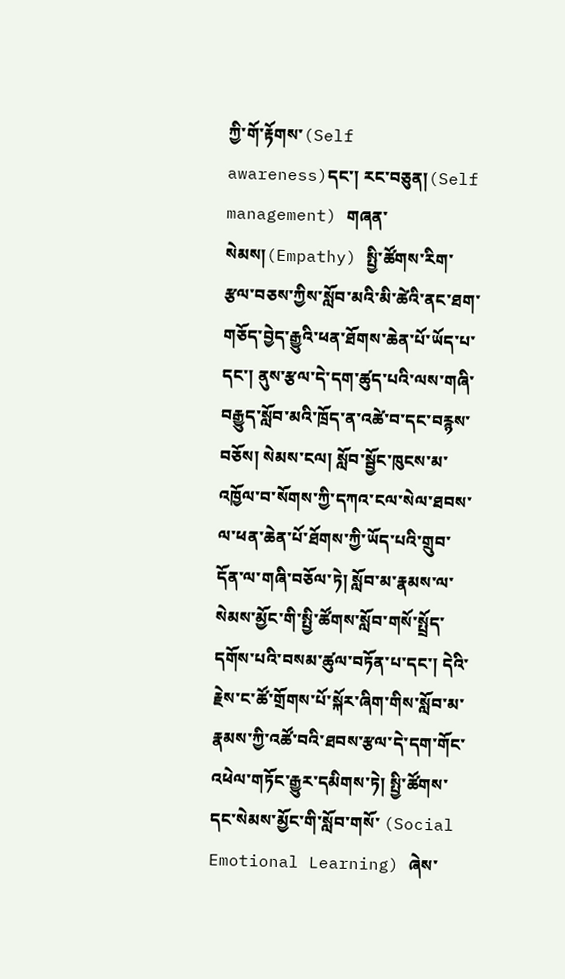ཀྱི་གོ་རྟོགས་(Self awareness)དང་། རང་བཅུན།(Self management) གཞན་སེམས།(Empathy) སྤྱི་ཚོགས་རིག་རྩལ་བཅས་ཀྱིས་སློབ་མའི་མི་ཚེའི་ནང་ཐག་གཅོད་བྱེད་རྒྱུའི་ཕན་ཐོགས་ཆེན་པོ་ཡོད་པ་དང་། ནུས་རྩལ་དེ་དག་ཚུད་པའི་ལས་གཞི་བརྒྱུད་སློབ་མའི་ཁྲོད་ན་འཚེ་བ་དང་བརྙས་བཅོས། སེམས་ངལ། སློབ་སྦྱོང་ཁུངས་མ་འཁྱོལ་བ་སོགས་ཀྱི་དཀའ་ངལ་སེལ་ཐབས་ལ་ཕན་ཆེན་པོ་ཐོགས་ཀྱི་ཡོད་པའི་གྲུབ་དོན་ལ་གཞི་བཅོལ་ཏེ། སློབ་མ་རྣམས་ལ་སེམས་མྱོང་གི་སྤྱི་ཚོགས་སློབ་གསོ་སྤྲོད་དགོས་པའི་བསམ་ཚུལ་བཏོན་པ་དང་། དེའི་རྗེས་ང་ཚོ་གྲོགས་པོ་སྐོར་ཞིག་གིས་སློབ་མ་རྣམས་ཀྱི་འཚོ་བའི་ཐབས་རྩལ་དེ་དག་གོང་འཕེལ་གཏོང་རྒྱུར་དམིགས་ཏེ། སྤྱི་ཚོགས་དང་སེམས་མྱོང་གི་སློབ་གསོ་ (Social Emotional Learning) ཞེས་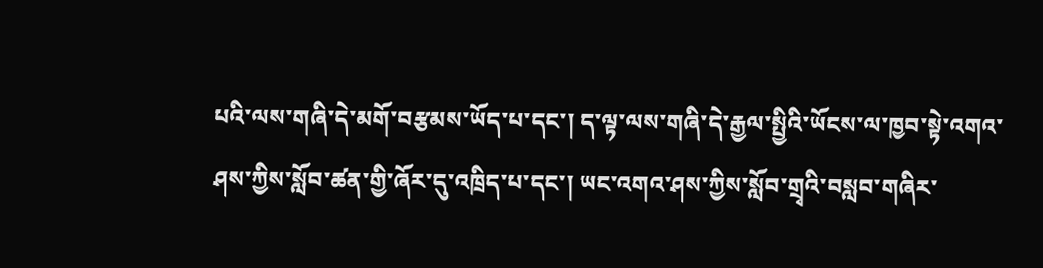པའི་ལས་གཞི་དེ་མགོ་བརྩམས་ཡོད་པ་དང་། ད་ལྟ་ལས་གཞི་དེ་རྒྱལ་སྤྱིའི་ཡོངས་ལ་ཁྱབ་སྟེ་འགའ་ཤས་ཀྱིས་སློབ་ཚན་གྱི་ཞོར་དུ་འཁྲིད་པ་དང་། ཡང་འགའ་ཤས་ཀྱིས་སློབ་གྲྭའི་བསླབ་གཞིར་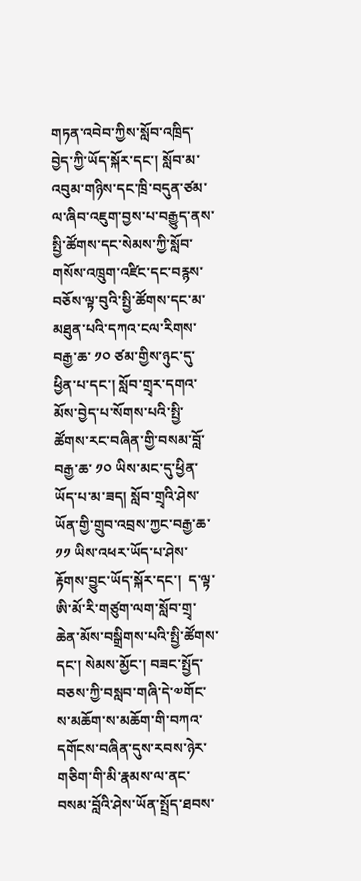གཏན་འབེབ་ཀྱིས་སློབ་འཁྲིད་བྱེད་ཀྱི་ཡོད་སྐོར་དང་། སློབ་མ་འབུམ་གཉིས་དང་ཁྲི་བདུན་ཙམ་ལ་ཞིབ་འཇུག་བྱས་པ་བརྒྱུད་ནས་སྤྱི་ཚོགས་དང་སེམས་ཀྱི་སློབ་གསོས་འཁྲུག་འཛིང་དང་བརྙས་བཅོས་ལྟ་བུའི་སྤྱི་ཚོགས་དང་མ་མཐུན་པའི་དཀའ་ངལ་རིགས་བརྒྱ་ཆ་ ༡༠ ཙམ་གྱིས་ཉུང་དུ་ཕྱིན་པ་དང་། སློབ་གྲྭར་དགའ་མོས་བྱེད་པ་སོགས་པའི་སྤྱི་ཚོགས་རང་བཞིན་གྱི་བསམ་བློ་བརྒྱ་ཆ་ ༡༠ ཡིས་མང་དུ་ཕྱིན་ཡོད་པ་མ་ཟད། སློབ་གྲྭའི་ཤེས་ཡོན་གྱི་གྲུབ་འབྲས་ཀྱང་བརྒྱ་ཆ་ ༡༡ ཡིས་འཕར་ཡོད་པ་ཤེས་རྟོགས་བྱུང་ཡོད་སྐོར་དང་།  ད་ལྟ་ཨི་མོ་རི་གཙུག་ལག་སློབ་གྲྭ་ཆེན་མོས་བསྒྲིགས་པའི་སྤྱི་ཚོགས་དང་། སེམས་མྱོང་། བཟང་སྤྱོད་བཅས་ཀྱི་བསླབ་གཞི་དེ་༧གོང་ས་མཆོག་ས་མཆོག་གི་བཀའ་དགོངས་བཞིན་དུས་རབས་ཉེར་གཅིག་གི་མི་རྣམས་ལ་ནང་བསམ་བློའི་ཤེས་ཡོན་སྤྲོད་ཐབས་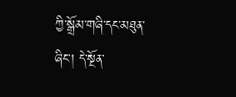ཀྱི་སྒྲོམ་གཞི་དང་མཐུན་ཞིང་། དེ་སྔོན་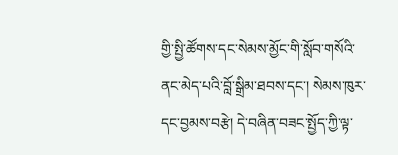གྱི་སྤྱི་ཚོགས་དང་སེམས་མྱོང་གི་སློབ་གསོའི་ནང་མེད་པའི་བློ་སྒྲིམ་ཐབས་དང་། སེམས་ཁུར་དང་བྱམས་བརྩེ། དེ་བཞིན་བཟང་སྤྱོད་ཀྱི་ལྟ་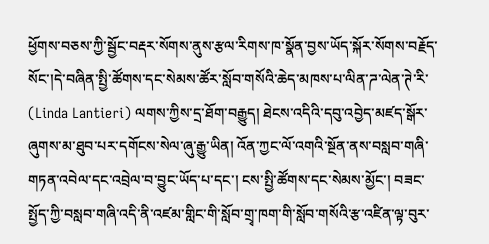ཕྱོགས་བཅས་ཀྱི་སྦྱོང་བརྡར་སོགས་ནུས་རྩལ་རིགས་ཁ་སྣོན་བྱས་ཡོད་སྐོར་སོགས་བརྗོད་སོང་།དེ་བཞིན་སྤྱི་ཚོགས་དང་སེམས་ཚོར་སློབ་གསོའི་ཆེད་མཁས་པ་ལིན་ཌ་ལེན་ཊེ་རི་ (Linda Lantieri) ལགས་ཀྱིས་དྲ་ཐོག་བརྒྱུད། ཐེངས་འདིའི་དབུ་འབྱེད་མཛད་སྒོར་ཞུགས་མ་ཐུབ་པར་དགོངས་སེལ་ཞུ་རྒྱུ་ཡིན། འོན་ཀྱང་ལོ་འགའི་སྔོན་ནས་བསླབ་གཞི་གཏན་འབེལ་དང་འབྲེལ་བ་བྱུང་ཡོད་པ་དང་། ངས་སྤྱི་ཚོགས་དང་སེམས་མྱོང་། བཟང་སྤྱོད་ཀྱི་བསླབ་གཞི་འདི་ནི་འཛམ་གླིང་གི་སློབ་གྲྭ་ཁག་གི་སློབ་གསོའི་རྩ་འཛིན་ལྟ་བུར་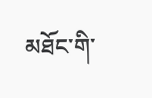མཐོང་གི་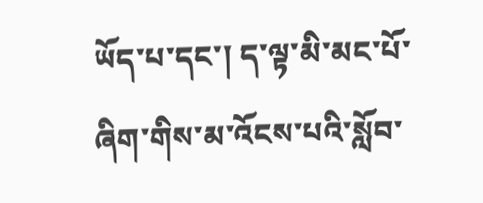ཡོད་པ་དང་། ད་ལྟ་མི་མང་པོ་ཞིག་གིས་མ་འོངས་པའི་སློབ་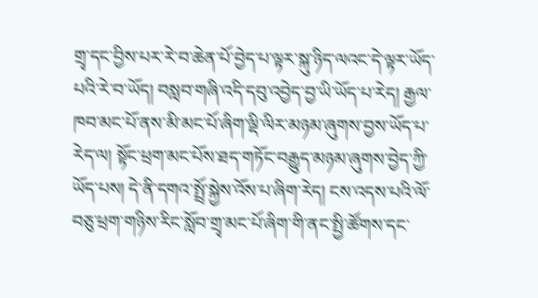གྲྭ་དང་བྱིས་པར་རེ་བ་ཆེན་པོ་བྱེད་པ་ལྟར་སྐུ་ཉིད་ལའང་དེ་ལྟར་ཡོད་པའི་རེ་བ་ཡོད། བསླབ་གཞི་འདི་དབུ་འབྱེད་བྱ་ཡི་ཡོད་པ་རེད། རྒྱལ་ཁབ་མང་པོ་ནས་མི་མང་པོ་ཞིག་ལྡི་ལིར་མཉམ་ཞུགས་བྱས་ཡོད་པ་རེད་ལ། སྟོང་ཕྲག་མང་པོས་ཐད་གཏོང་བརྒྱུད་མཉམ་ཞུགས་བྱེད་ཀྱི་ཡོད་པས། དེ་ནི་དགའ་སྤྲོ་སྐྱེས་འོས་པ་ཞིག་རེད། ངས་འདས་པའི་ལོ་བཅུ་ཕྲག་གཉིས་རིང་སློབ་གྲྭ་མང་པོ་ཞིག་གི་ནང་སྤྱི་ཚོགས་དང་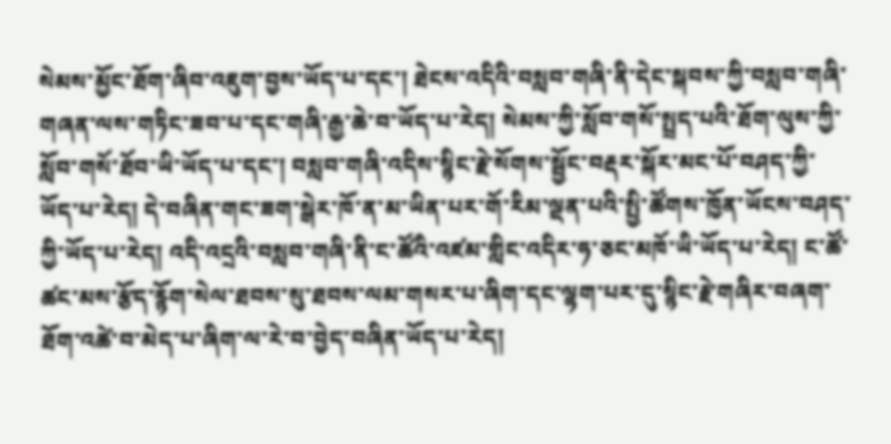སེམས་མྱོང་ཐོག་ཞིབ་འཇུག་བྱས་ཡོད་པ་དང་། ཐེངས་འདིའི་བསླབ་གཞི་ནི་དེང་སྐབས་ཀྱི་བསླབ་གཞི་གཞན་ལས་གཏིང་ཟབ་པ་དང་གཞི་རྒྱ་ཆེ་བ་ཡོད་པ་རེད། སེམས་ཀྱི་སློབ་གསོ་སྤྲད་པའི་ཐོག་ལུས་ཀྱི་སློབ་གསོ་ཐོབ་ཡི་ཡོད་པ་དང་། བསླབ་གཞི་འདིས་སྙིང་རྗེ་སོགས་སྦྱོང་བརྡར་སྐོར་མང་པོ་བཤད་ཀྱི་ཡོད་པ་རེད། དེ་བཞིན་གང་ཟག་སྒེར་ཁོ་ན་མ་ཡིན་པར་གོ་རིམ་ལྡན་པའི་སྤྱི་ཚོགས་ཁྱོན་ཡོངས་བཤད་ཀྱི་ཡོད་པ་རེད། འདི་འདྲའི་བསླབ་གཞི་ནི་ང་ཚོའི་འཛམ་གླིང་འདིར་ཧ་ཅང་མཁོ་ཡི་ཡོད་པ་རེད། ང་ཚོ་ཚང་མས་རྩོད་རྙོག་སེལ་ཐབས་སུ་ཐབས་ལམ་གསར་པ་ཞིག་དང་ལྷག་པར་དུ་སྙིང་རྗེ་གཞིར་བཞག་ཐོག་འཚེ་བ་མེད་པ་ཞིག་ལ་རེ་བ་བྱེད་བཞིན་ཡོད་པ་རེད།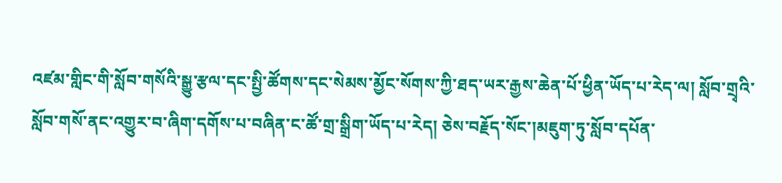འཛམ་གླིང་གི་སློབ་གསོའི་སྒྱུ་རྩལ་དང་སྤྱི་ཚོགས་དང་སེམས་མྱོང་སོགས་ཀྱི་ཐད་ཡར་རྒྱས་ཆེན་པོ་ཕྱིན་ཡོད་པ་རེད་ལ། སློབ་གྲྭའི་སློབ་གསོ་ནང་འགྱུར་བ་ཞིག་དགོས་པ་བཞིན་ང་ཚོ་གྲ་སྒྲིག་ཡོད་པ་རེད། ཅེས་བརྗོད་སོང་།མཇུག་ཏུ་སློབ་དཔོན་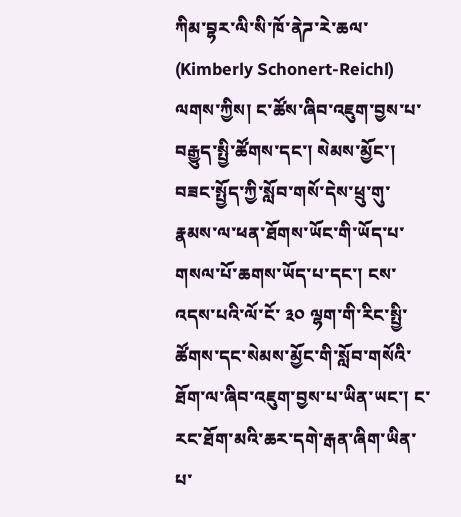ཀིམ་བྷར་ལི་སི་ཁོ་ནེཌ་རེ་ཆལ་ (Kimberly Schonert-Reichl) ལགས་ཀྱིས། ང་ཚོས་ཞིབ་འཇུག་བྱས་པ་བརྒྱུད་སྤྱི་ཚོགས་དང་། སེམས་མྱོང་། བཟང་སྤྱོད་ཀྱི་སློབ་གསོ་དེས་ཕྲུ་གུ་རྣམས་ལ་ཕན་ཐོགས་ཡོང་གི་ཡོད་པ་གསལ་པོ་ཆགས་ཡོད་པ་དང་། ངས་འདས་པའི་ལོ་ངོ་ ༣༠ ལྷག་གི་རིང་སྤྱི་ཚོགས་དང་སེམས་མྱོང་གི་སློབ་གསོའི་ཐོག་ལ་ཞིབ་འཇུག་བྱས་པ་ཡིན་ཡང་། ང་རང་ཐོག་མའི་ཆར་དགེ་རྒན་ཞིག་ཡིན་པ་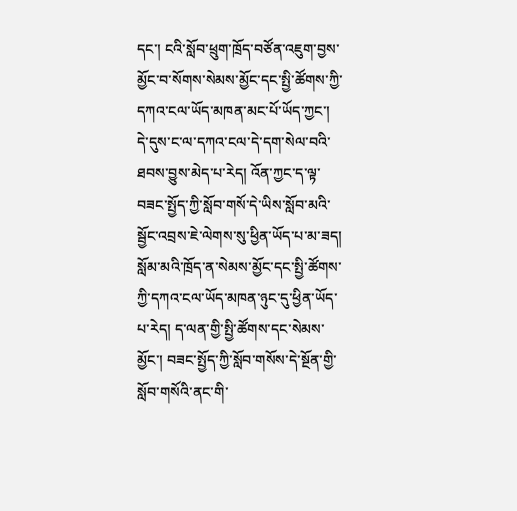དང་། ངའི་སློབ་ཕྲུག་ཁྲོད་བཙོན་འཇུག་བྱས་མྱོང་བ་སོགས་སེམས་མྱོང་དང་སྤྱི་ཚོགས་ཀྱི་དཀའ་ངལ་ཡོད་མཁན་མང་པོ་ཡོད་ཀྱང་། དེ་དུས་ང་ལ་དཀའ་ངལ་དེ་དག་སེལ་བའི་ཐབས་བྱུས་མེད་པ་རེད། འོན་ཀྱང་ད་ལྟ་བཟང་སྤྱོད་ཀྱི་སློབ་གསོ་དེ་ཡིས་སློབ་མའི་སྦྱོང་འབྲས་ཇེ་ལེགས་སུ་ཕྱིན་ཡོད་པ་མ་ཟད། སློམ་མའི་ཁྲོད་ན་སེམས་མྱོང་དང་སྤྱི་ཚོགས་ཀྱི་དཀའ་ངལ་ཡོད་མཁན་ཉུང་དུ་ཕྱིན་ཡོད་པ་རེད། ད་ལན་གྱི་སྤྱི་ཚོགས་དང་སེམས་མྱོང་། བཟང་སྤྱོད་ཀྱི་སློབ་གསོས་དེ་སྔོན་གྱི་སློབ་གསོའི་ནང་གི་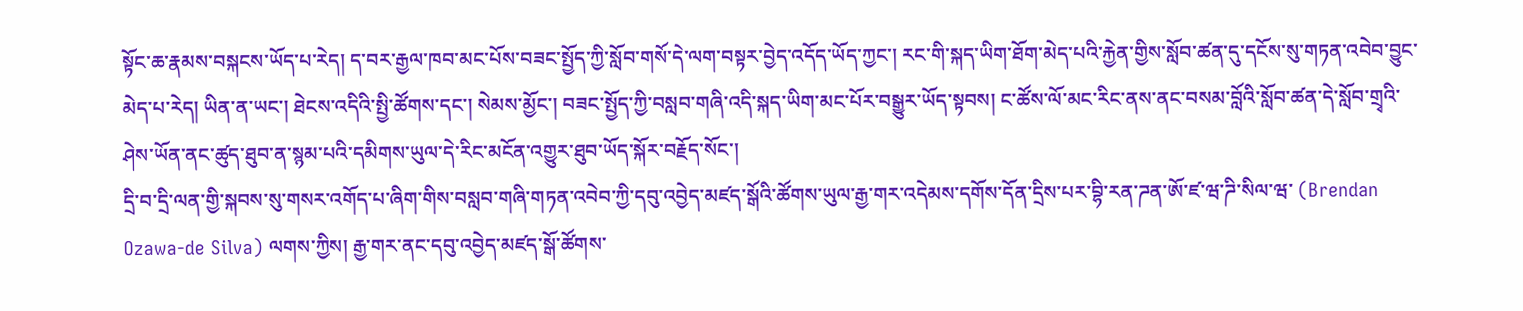སྟོང་ཆ་རྣམས་བསྐངས་ཡོད་པ་རེད། ད་བར་རྒྱལ་ཁབ་མང་པོས་བཟང་སྤྱོད་ཀྱི་སློབ་གསོ་དེ་ལག་བསྟར་བྱེད་འདོད་ཡོད་ཀྱང་། རང་གི་སྐད་ཡིག་ཐོག་མེད་པའི་རྐྱེན་གྱིས་སློབ་ཚན་དུ་དངོས་སུ་གཏན་འབེབ་བྱུང་མེད་པ་རེད། ཡིན་ན་ཡང་། ཐེངས་འདིའི་སྤྱི་ཚོགས་དང་། སེམས་མྱོང་། བཟང་སྤྱོད་ཀྱི་བསླབ་གཞི་འདི་སྐད་ཡིག་མང་པོར་བསྒྱུར་ཡོད་སྟབས། ང་ཚོས་ལོ་མང་རིང་ནས་ནང་བསམ་བློའི་སློབ་ཚན་དེ་སློབ་གྲྭའི་ཤེས་ཡོན་ནང་ཚུད་ཐུབ་ན་སྙམ་པའི་དམིགས་ཡུལ་དེ་རིང་མངོན་འགྱུར་ཐུབ་ཡོད་སྐོར་བརྗོད་སོང་།
དྲི་བ་དྲི་ལན་གྱི་སྐབས་སུ་གསར་འགོད་པ་ཞིག་གིས་བསླབ་གཞི་གཏན་འབེབ་ཀྱི་དབུ་འབྱེད་མཛད་སྒོའི་ཚོགས་ཡུལ་རྒྱ་གར་འདེམས་དགོས་དོན་དྲིས་པར་བྷི་རན་ཌན་ཨོ་ཛ་ཝ་ཌི་སིལ་ཝ་ (Brendan Ozawa-de Silva) ལགས་ཀྱིས། རྒྱ་གར་ནང་དབུ་འབྱེད་མཛད་སྒོ་ཚོགས་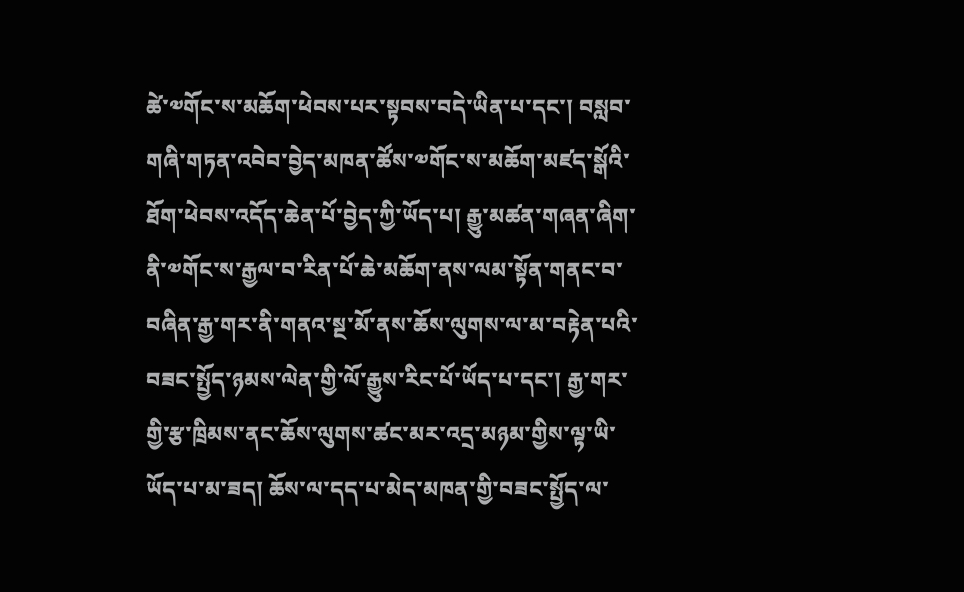ཚེ་༧གོང་ས་མཆོག་ཕེབས་པར་སྟབས་བདེ་ཡིན་པ་དང་། བསླབ་གཞི་གཏན་འབེབ་བྱེད་མཁན་ཚོས་༧གོང་ས་མཆོག་མཛད་སྒོའི་ཐོག་ཕེབས་འདོད་ཆེན་པོ་བྱེད་ཀྱི་ཡོད་པ། རྒྱུ་མཚན་གཞན་ཞིག་ནི་༧གོང་ས་རྒྱལ་བ་རིན་པོ་ཆེ་མཆོག་ནས་ལམ་སྟོན་གནང་བ་བཞིན་རྒྱ་གར་ནི་གནའ་སྔ་མོ་ནས་ཆོས་ལུགས་ལ་མ་བརྟེན་པའི་བཟང་སྤྱོད་ཉམས་ལེན་གྱི་ལོ་རྒྱུས་རིང་པོ་ཡོད་པ་དང་། རྒྱ་གར་གྱི་རྩ་ཁྲིམས་ནང་ཆོས་ལུགས་ཚང་མར་འདྲ་མཉམ་གྱིས་ལྟ་ཡི་ཡོད་པ་མ་ཟད། ཆོས་ལ་དད་པ་མེད་མཁན་གྱི་བཟང་སྤྱོད་ལ་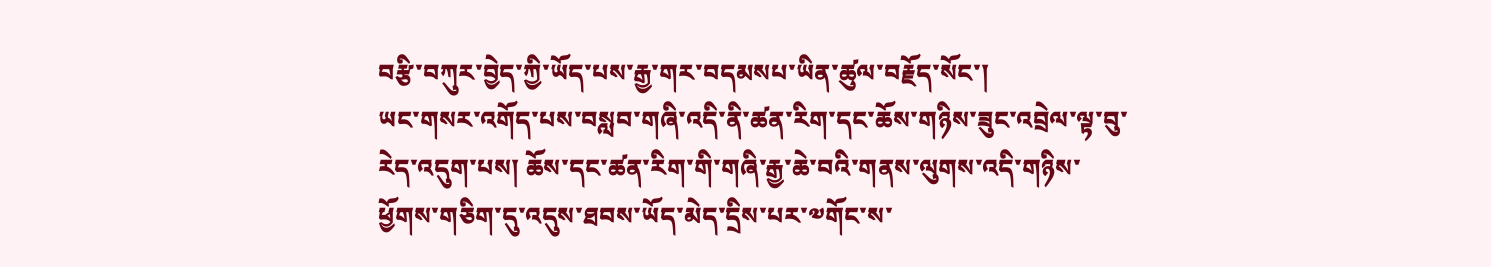བརྩི་བཀུར་བྱེད་ཀྱི་ཡོད་པས་རྒྱ་གར་བདམསཔ་ཡིན་ཚུལ་བརྗོད་སོང་།
ཡང་གསར་འགོད་པས་བསླབ་གཞི་འདི་ནི་ཚན་རིག་དང་ཆོས་གཉིས་ཟུང་འབྲེལ་ལྟ་བུ་རེད་འདུག་པས། ཆོས་དང་ཚན་རིག་གི་གཞི་རྒྱ་ཆེ་བའི་གནས་ལུགས་འདི་གཉིས་ཕྱོགས་གཅིག་དུ་འདུས་ཐབས་ཡོད་མེད་དྲིས་པར་༧གོང་ས་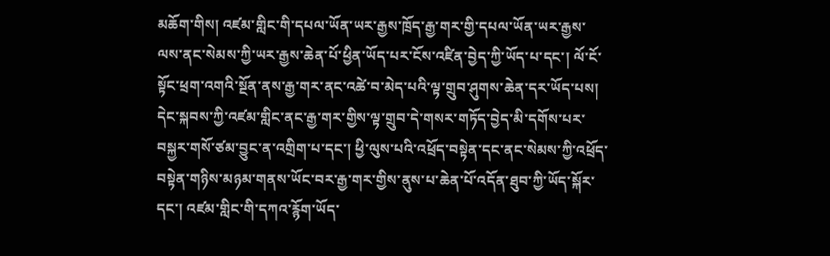མཆོག་གིས། འཛམ་གླིང་གི་དཔལ་ཡོན་ཡར་རྒྱས་ཁྲོད་རྒྱ་གར་གྱི་དཔལ་ཡོན་ཡར་རྒྱས་ལས་ནང་སེམས་ཀྱི་ཡར་རྒྱས་ཆེན་པོ་ཕྱིན་ཡོད་པར་ངོས་འཛིན་བྱེད་ཀྱི་ཡོད་པ་དང་། ལོ་ངོ་སྟོང་ཕྲག་འགའི་སྔོན་ནས་རྒྱ་གར་ནང་འཚེ་བ་མེད་པའི་ལྟ་གྲུབ་ཤུགས་ཆེན་དར་ཡོད་པས། དེང་སྐབས་ཀྱི་འཛམ་གླིང་ནང་རྒྱ་གར་གྱིས་ལྟ་གྲུབ་དེ་གསར་གཏོད་བྱེད་མི་དགོས་པར་བསྐྱར་གསོ་ཙམ་བྱུང་ན་འགྲིག་པ་དང་། ཕྱི་ལུས་པའི་འཕྲོད་བསྟེན་དང་ནང་སེམས་ཀྱི་འཕྲོད་བསྟེན་གཉིས་མཉམ་གནས་ཡོང་བར་རྒྱ་གར་གྱིས་ནུས་པ་ཆེན་པོ་འདོན་ཐུབ་ཀྱི་ཡོད་སྐོར་དང་། འཛམ་གླིང་གི་དཀའ་རྙོག་ཡོད་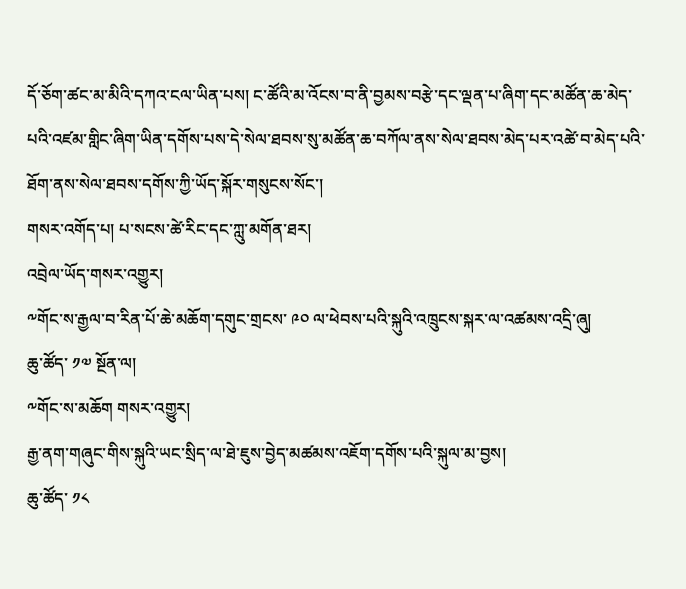དོ་ཅོག་ཚང་མ་མིའི་དཀའ་ངལ་ཡིན་པས། ང་ཚོའི་མ་འོངས་བ་ནི་བྱམས་བརྩེ་དང་ལྡན་པ་ཞིག་དང་མཚོན་ཆ་མེད་པའི་འཛམ་གླིང་ཞིག་ཡིན་དགོས་པས་དེ་སེལ་ཐབས་སུ་མཚོན་ཆ་བཀོལ་ནས་སེལ་ཐབས་མེད་པར་འཚེ་བ་མེད་པའི་ཐོག་ནས་སེལ་ཐབས་དགོས་ཀྱི་ཡོད་སྐོར་གསུངས་སོང་།
གསར་འགོད་པ། པ་སངས་ཚེ་རིང་དང་ཀླུ་མགོན་ཐར།
འབྲེལ་ཡོད་གསར་འགྱུར།
༸གོང་ས་རྒྱལ་བ་རིན་པོ་ཆེ་མཆོག་དགུང་གྲངས་ ༩༠ ལ་ཕེབས་པའི་སྐུའི་འཁྲུངས་སྐར་ལ་འཚམས་འདྲི་ཞུ།
ཆུ་ཚོད་ ༡༧ སྔོན་ལ།
༸གོང་ས་མཆོག གསར་འགྱུར།
རྒྱ་ནག་གཞུང་གིས་སྐུའི་ཡང་སྲིད་ལ་ཐེ་ཇུས་བྱེད་མཚམས་འཇོག་དགོས་པའི་སྐུལ་མ་བྱས།
ཆུ་ཚོད་ ༡༨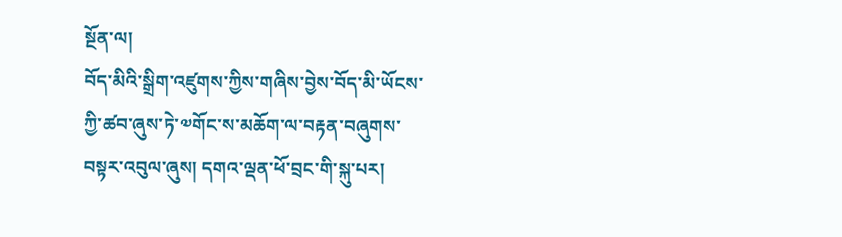སྔོན་ལ།
བོད་མིའི་སྒྲིག་འཛུགས་ཀྱིས་གཞིས་བྱེས་བོད་མི་ཡོངས་ཀྱི་ཚབ་ཞུས་ཏེ་༧གོང་ས་མཆོག་ལ་བརྟན་བཞུགས་བསྟར་འབུལ་ཞུས། དགའ་ལྡན་ཕོ་བྲང་གི་སྐུ་པར།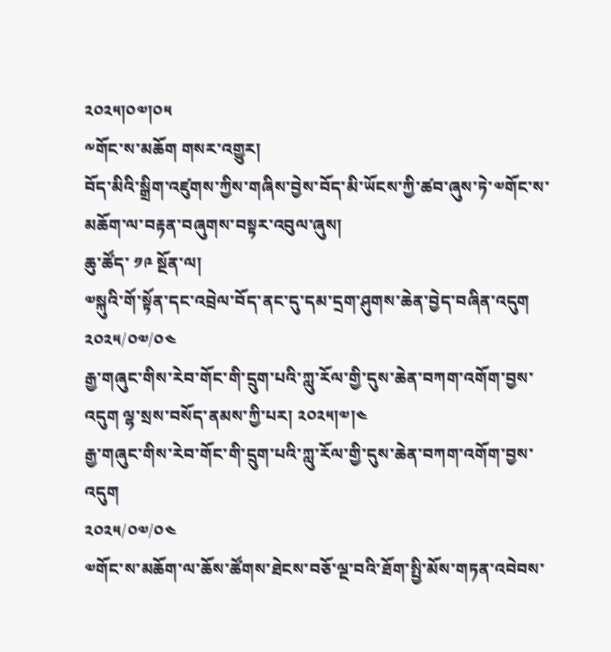༢༠༢༥།༠༧།༠༥
༸གོང་ས་མཆོག གསར་འགྱུར།
བོད་མིའི་སྒྲིག་འཛུགས་ཀྱིས་གཞིས་བྱེས་བོད་མི་ཡོངས་ཀྱི་ཚབ་ཞུས་ཏེ་༧གོང་ས་མཆོག་ལ་བརྟན་བཞུགས་བསྟར་འབུལ་ཞུས།
ཆུ་ཚོད་ ༡༩ སྔོན་ལ།
༧སྐུའི་གོ་སྟོན་དང་འབྲེལ་བོད་ནང་དུ་དམ་དྲག་ཤུགས་ཆེན་བྱེད་བཞིན་འདུག
༢༠༢༥/༠༧/༠༤
རྒྱ་གཞུང་གིས་རེབ་གོང་གི་དྲུག་པའི་ཀླུ་རོལ་གྱི་དུས་ཆེན་བཀག་འགོག་བྱས་འདུག ལྷ་སྲས་བསོད་ནམས་ཀྱི་པར། ༢༠༢༥།༧།༤
རྒྱ་གཞུང་གིས་རེབ་གོང་གི་དྲུག་པའི་ཀླུ་རོལ་གྱི་དུས་ཆེན་བཀག་འགོག་བྱས་འདུག
༢༠༢༥/༠༧/༠༤
༧གོང་ས་མཆོག་ལ་ཆོས་ཚོགས་ཐེངས་བཅོ་ལྔ་བའི་ཐོག་སྤྱི་མོས་གཏན་འབེབས་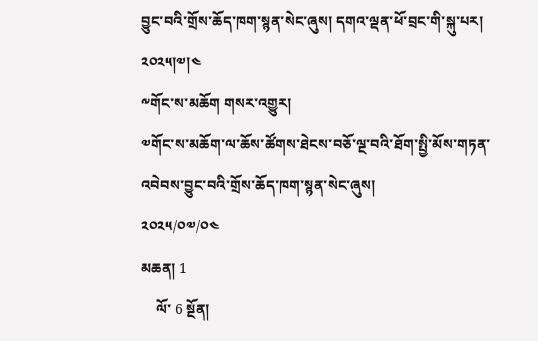བྱུང་བའི་གྲོས་ཆོད་ཁག་སྙན་སེང་ཞུས། དགའ་ལྡན་ཕོ་བྲང་གི་སྐུ་པར། ༢༠༢༥།༧།༤
༸གོང་ས་མཆོག གསར་འགྱུར།
༧གོང་ས་མཆོག་ལ་ཆོས་ཚོགས་ཐེངས་བཅོ་ལྔ་བའི་ཐོག་སྤྱི་མོས་གཏན་འབེབས་བྱུང་བའི་གྲོས་ཆོད་ཁག་སྙན་སེང་ཞུས།
༢༠༢༥/༠༧/༠༤
མཆན། 1
    ལོ་ 6 སྔོན།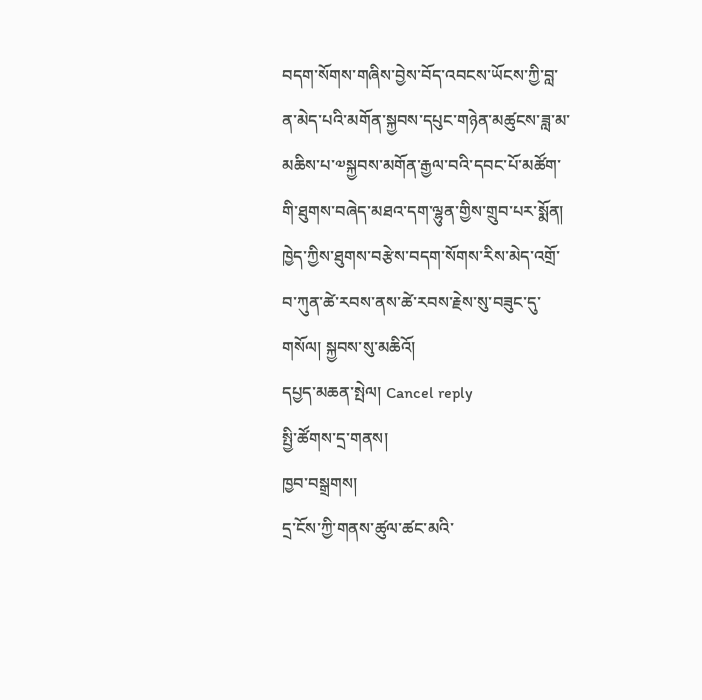བདག་སོགས་གཞིས་བྱེས་བོད་འབངས་ཡོངས་ཀྱི་བླ་ན་མེད་པའི་མགོན་སྐྱབས་དཔུང་གཉེན་མཚུངས་ཟླ་མ་མཆིས་པ་༧སྐྱབས་མགོན་རྒྱལ་བའི་དབང་པོ་མཚོག་གི་ཐུགས་བཞེད་མཐའ་དག་ལྷུན་གྱིས་གྲུབ་པར་སྨོན། ཁྱེད་ཀྱིས་ཐུགས་བརྩེས་བདག་སོགས་རིས་མེད་འགྲོ་བ་ཀུན་ཚེ་རབས་ནས་ཚེ་རབས་རྗེས་སུ་བཟུང་དུ་གསོལ། སྐྱབས་སུ་མཆིའོ།
དཔྱད་མཆན་སྤེལ། Cancel reply
སྤྱི་ཚོགས་དྲ་གནས།
ཁྱབ་བསྒྲགས།
དྲ་ངོས་ཀྱི་གནས་ཚུལ་ཚང་མའི་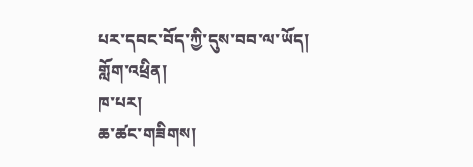པར་དབང་བོད་ཀྱི་དུས་བབ་ལ་ཡོད།
གློག་འཕྲིན།
ཁ་པར།
ཆ་ཚང་གཟིགས།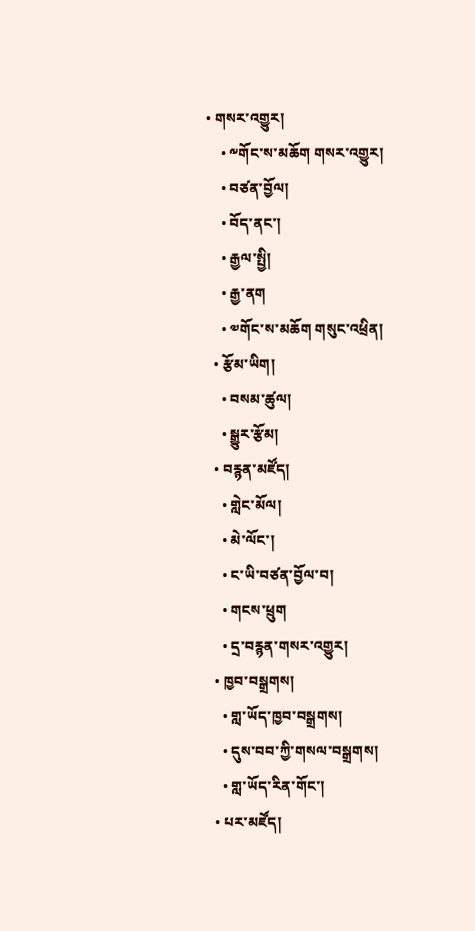• གསར་འགྱུར།
    • ༸གོང་ས་མཆོག གསར་འགྱུར།
    • བཙན་བྱོལ།
    • བོད་ནང་།
    • རྒྱལ་སྤྱི།
    • རྒྱ་ནག
    • ༧གོང་ས་མཆོག གསུང་འཕྲིན།
  • རྩོམ་ཡིག།
    • བསམ་ཚུལ།
    • སྒྱུར་རྩོམ།
  • བརྙན་མཛོད།
    • གླེང་མོལ།
    • མེ་ལོང་།
    • ང་ཡི་བཙན་བྱོལ་བ།
    • གངས་ཕྲུག
    • དྲ་བརྙན་གསར་འགྱུར།
  • ཁྱབ་བསྒྲགས།
    • གླ་ཡོད་ཁྱབ་བསྒྲགས།
    • དུས་བབ་ཀྱི་གསལ་བསྒྲགས།
    • གླ་ཡོད་རིན་གོང་།
  • པར་མཛོད།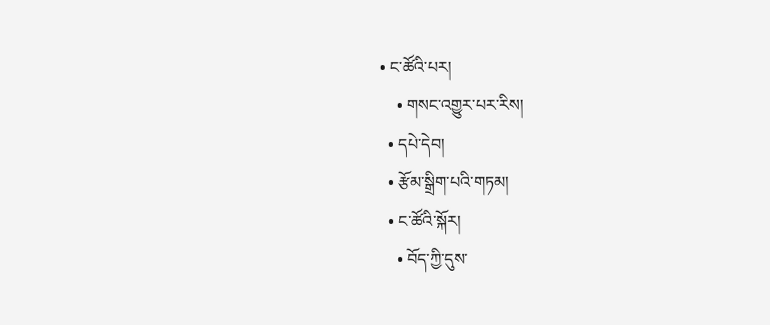• ང་ཚོའི་པར།
    • གསང་འགྱུར་པར་རིས།
  • དཔེ་དེབ།
  • རྩོམ་སྒྲིག་པའི་གཏམ།
  • ང་ཚོའི་སྐོར།
    • བོད་ཀྱི་དུས་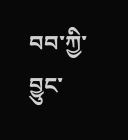བབ་ཀྱི་བྱུང་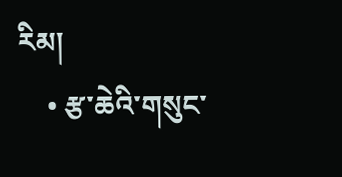རིམ།
    • རྩ་ཆེའི་གསུང་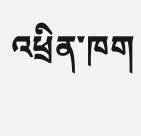འཕྲིན་ཁག